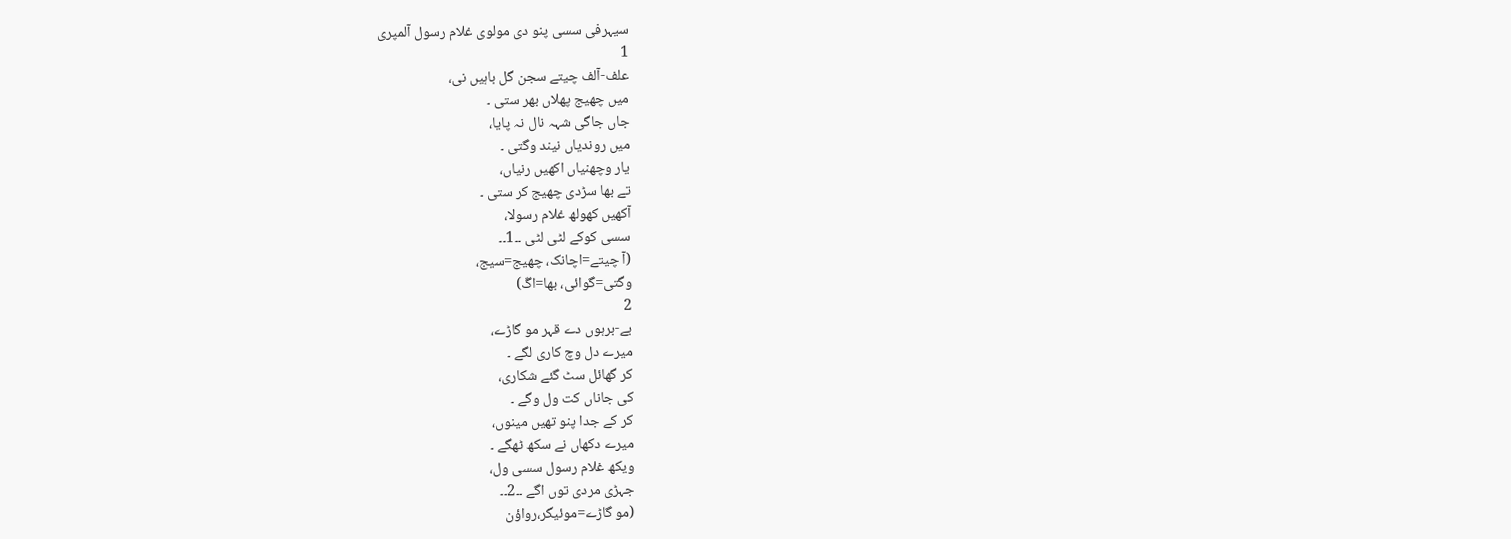سیہرفی سسی پنو دی مولوی غلام رسول آلمپری
1
علف-آلف چیتے سجن گل باہیں نی،
میں چھیج پھلاں بھر ستی ۔
جاں جاگی شہہ نال نہ پایا،
میں روندیاں نیند وگتی ۔
یار وچھنیاں اکھیں رنیاں،
تے بھا سڑدی چھیج کر ستی ۔
آکھیں کھولھ غلام رسولا،
سسی کوکے لٹی لٹی ۔۔1۔۔
(آ چیتے=اچانک، چھیج=سیج،
وگتی=گوائی، بھا=اگّ)
2
بے-برہوں دے قہر مو گاڑے،
میرے دل وچ کاری لگے ۔
کر گھائل سٹ گئے شکاری،
کی جاناں کت ول وگے ۔
کر کے جدا پنو تھیں مینوں،
میرے دکھاں نے سکھ ٹھگے ۔
ویکھ غلام رسول سسی ول،
جہڑی مردی توں اگے ۔۔2۔۔
(مو گاڑے=موئیگر،رواؤن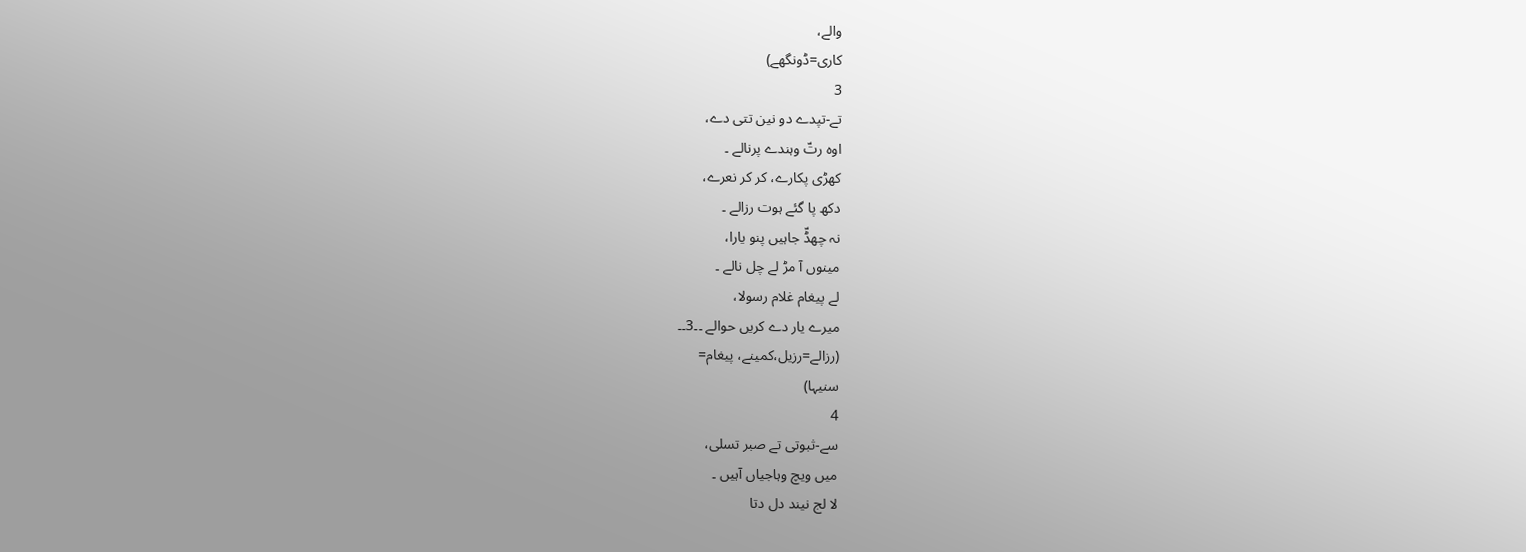والے،
کاری=ڈونگھے)
3
تے-تپدے دو نین تتی دے،
اوہ رتّ وہندے پرنالے ۔
کھڑی پکارے، کر کر نعرے،
دکھ پا گئے ہوت رزالے ۔
نہ چھڈّ جاہیں پنو یارا،
مینوں آ مڑ لے چل نالے ۔
لے پیغام غلام رسولا،
میرے یار دے کریں حوالے ۔۔3۔۔
(رزالے=رزیل،کمینے، پیغام=
سنیہا)
4
سے-ثبوتی تے صبر تسلی،
میں ویچ وہاجیاں آہیں ۔
لا لج نیند دل دتا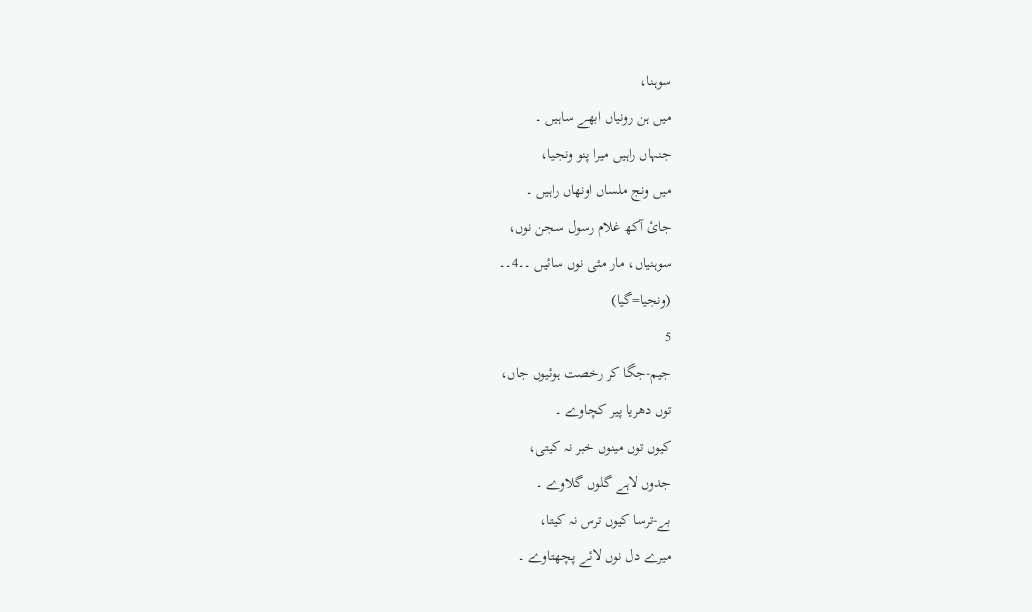سوہنا،
میں ہن رونیاں ابھے ساہیں ۔
جنہاں راہیں میرا پنو ونجیا،
میں ونج ملساں اونھاں راہیں ۔
جائ آکھ غلام رسول سجن نوں،
سوہنیاں، مار مئی نوں سائیں ۔۔4۔۔
(ونجیا=گیا)
5
جیم-جگا کر رخصت ہوئیوں جاں،
توں دھریا پیر کچاوے ۔
کیوں توں مینوں خبر نہ کیتی،
جدوں لاہے گلوں گلاوے ۔
بے-ترسا کیوں ترس نہ کیتا،
میرے دل نوں لائے پچھتاوے ۔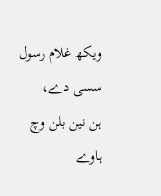ویکھ غلام رسول سسی دے،
ہن نین بلن وچ ہاوے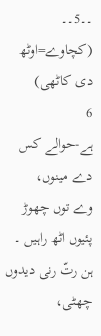۔۔5۔۔
(کچاوے=اوٹھ دی کاٹھی)
6
ہے-حوالے کس دے مینوں،
وے توں چھوڑ پئیوں اٹھ راہیں ۔
ہن رتّ رنی دیدوں چھٹی،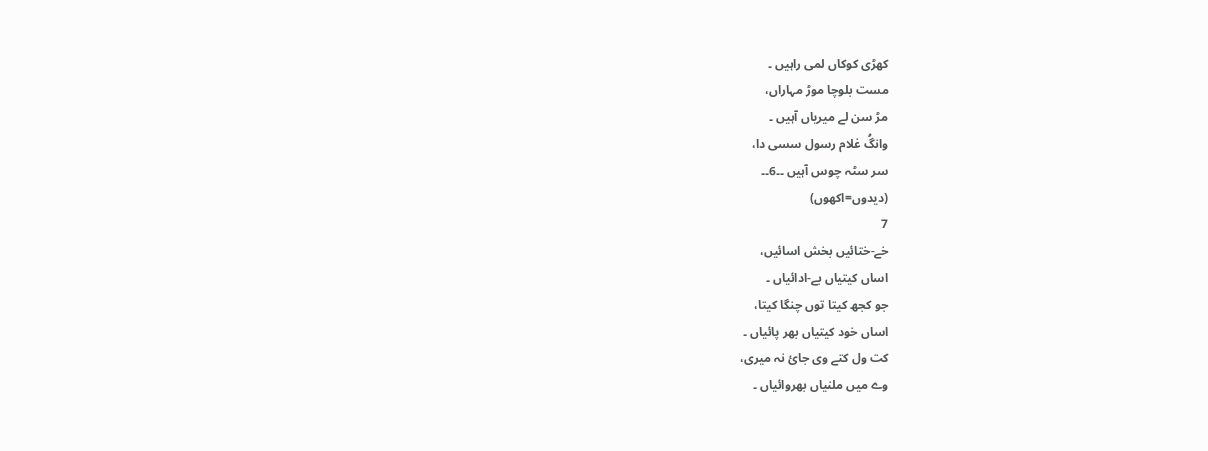کھڑی کوکاں لمی راہیں ۔
مست بلوچا موڑ مہاراں،
مڑ سن لے میریاں آہیں ۔
وانگُ غلام رسول سسی دا،
سر سٹہ چوس آہیں ۔۔6۔۔
(دیدوں=اکھوں)
7
خے-ختائیں بخش اسائیں،
اساں کیتیاں بے-ادائیاں ۔
جو کجھ کیتا توں چنگا کیتا،
اساں خود کیتیاں بھر پائیاں ۔
کت ول کتے وی جائ نہ میری،
وے میں ملنیاں بھروائیاں ۔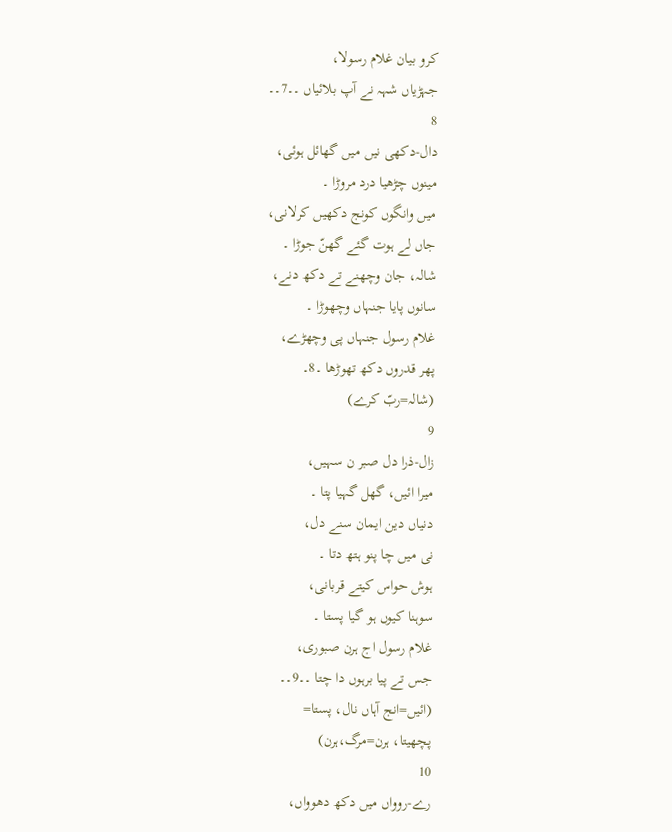کرو بیان غلام رسولا،
جہڑیاں شہہ نے آپ بلائیاں ۔۔7۔۔
8
دال-دکھی نیں میں گھائل ہوئی،
مینوں چڑھیا درد مروڑا ۔
میں وانگوں کونج دکھیں کرلانی،
جاں لے ہوت گئے گھنّ جوڑا ۔
شالہ، جان وچھنے تے دکھ دنے،
سانوں پایا جنہاں وچھوڑا ۔
غلام رسول جنہاں پی وچھڑے،
پھر قدروں دکھ تھوڑھا ۔8۔
(شالہ=ربّ کرے)
9
زال-ذرا دل صبر ن سہیں،
میرا ائیں، گھل گہیا پتا ۔
دنیاں دین ایمان سنے دل،
نی میں چا پنو ہتھ دتا ۔
ہوش حواس کیتے قربانی،
سوہنا کیوں ہو گیا پستا ۔
غلام رسول اج ہرن صبوری،
جس تے پیا برہوں دا چتا ۔۔9۔۔
(ائیں=انج آہاں نال، پستا=
پچھیتا، ہرن=مرگ،ہرن)
10
رے-روواں میں دکھ دھوواں،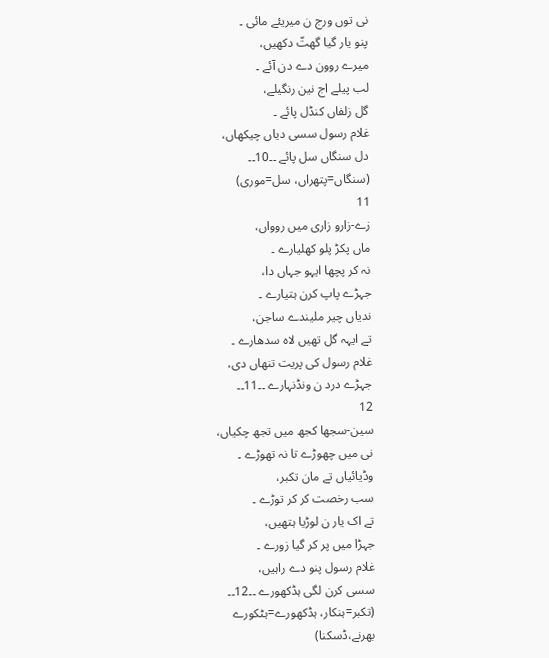نی توں ورج ن میریئے مائی ۔
پنو یار گیا گھتّ دکھیں،
میرے روون دے دن آئے ۔
لب پیلے اج نین رنگیلے،
گل زلفاں کنڈل پائے ۔
غلام رسول سسی دیاں چیکھاں،
دل سنگاں سل پائے ۔۔10۔۔
(سنگاں=پتھراں، سل=موری)
11
زے-زارو زاری میں روواں،
ماں پکڑ پلو کھلیارے ۔
نہ کر پچھا ایہو جہاں دا،
جہڑے پاپ کرن ہتیارے ۔
ندیاں چیر ملیندے ساجن،
تے ایہہ گل تھیں لاہ سدھارے ۔
غلام رسول کی پریت تنھاں دی،
جہڑے درد ن ونڈنہارے ۔۔11۔۔
12
سین-سجھا کجھ میں تجھ چکیاں،
نی میں چھوڑے تا نہ تھوڑے ۔
وڈیائیاں تے مان تکبر،
سب رخصت کر کر توڑے ۔
تے اک یار ن لوڑیا ہتھیں،
جہڑا میں پر کر گیا زورے ۔
غلام رسول پنو دے راہیں،
سسی کرن لگی ہڈکھورے ۔۔12۔۔
(تکبر=ہنکار، ہڈکھورے=ہٹکورے
بھرنے،ڈسکنا)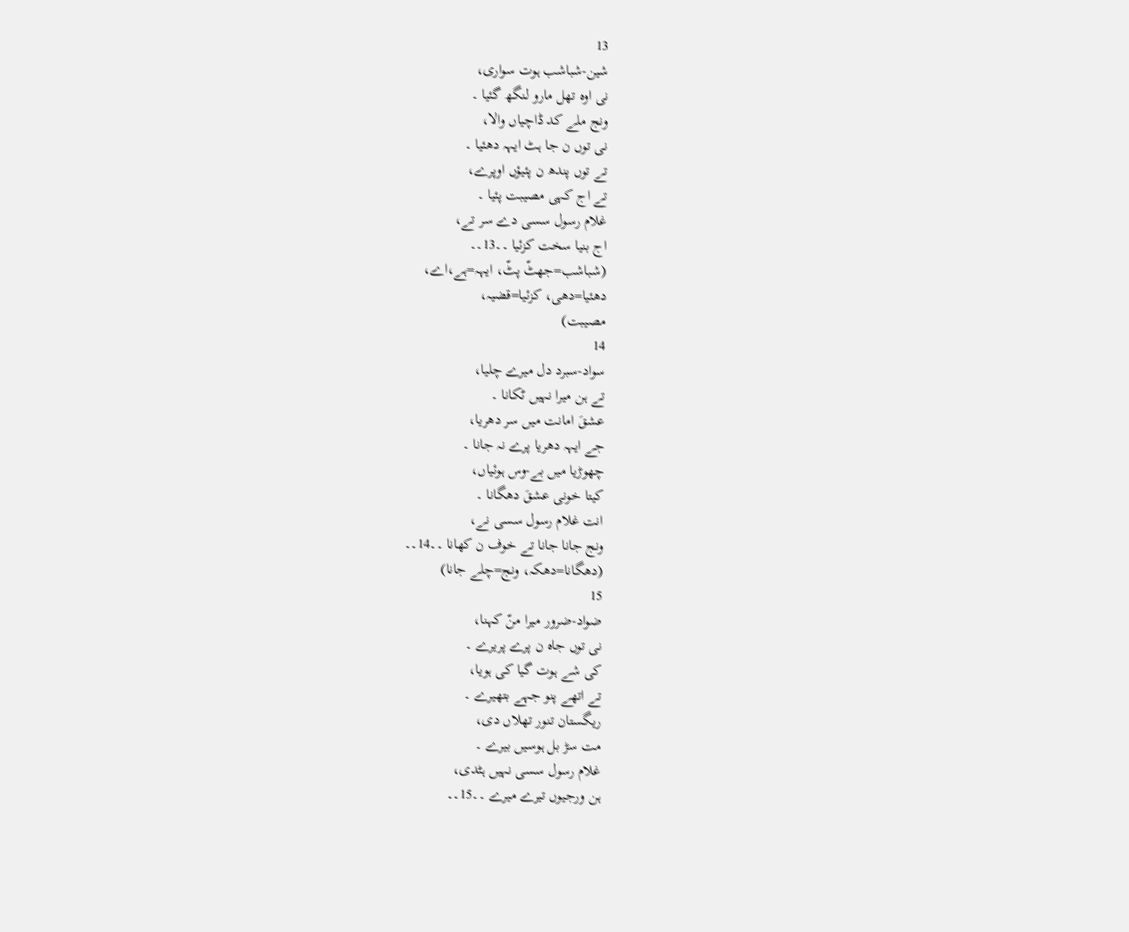13
شین-شباشب ہوت سواری،
نی اوہ تھل مارو لنگھ گئیا ۔
ونج ملے کد ڈاچیاں والا،
نی توں ن جا ہٹ ایہہ دھئیا ۔
تے توں پندھ ن پئیؤں اوپرے،
تے اج کہی مصیبت پئیا ۔
غلام رسول سسی دے سر تے،
اج بنیا سخت کزئیا ۔۔13۔۔
(شباشب=جھٹّ پٹّ، ایہہ=ہے،اے،
دھئیا=دھی، کزئیا=قضیہ،
مصیبت)
14
سواد-سبرد دل میرے چلیا،
تے ہن میرا نہیں ٹکانا ۔
عشقَ امانت میں سر دھریا،
جے ایہہ دھریا پرے نہ جانا ۔
چھوڑیا میں بے-وس ہوئیاں،
کیتا خونی عشقَ دھگانا ۔
انت غلام رسول سسی نے،
ونج جانا جانا تے خوف ن کھانا ۔۔14۔۔
(دھگانا=دھکہ، ونج=چلے جانا)
15
ضواد-ضرور میرا منّ کہنا،
نی توں جاہ ن پرے پریرے ۔
کی شے ہوت گیا کی ہویا،
تے اتھے پنو جہے بتھیرے ۔
ریگستان تنور تھلاں دی،
مت سڑ بل ہوسیں بیرے ۔
غلام رسول سسی نہیں ہٹدی،
ہن ورجیوں تیرے میرے ۔۔15۔۔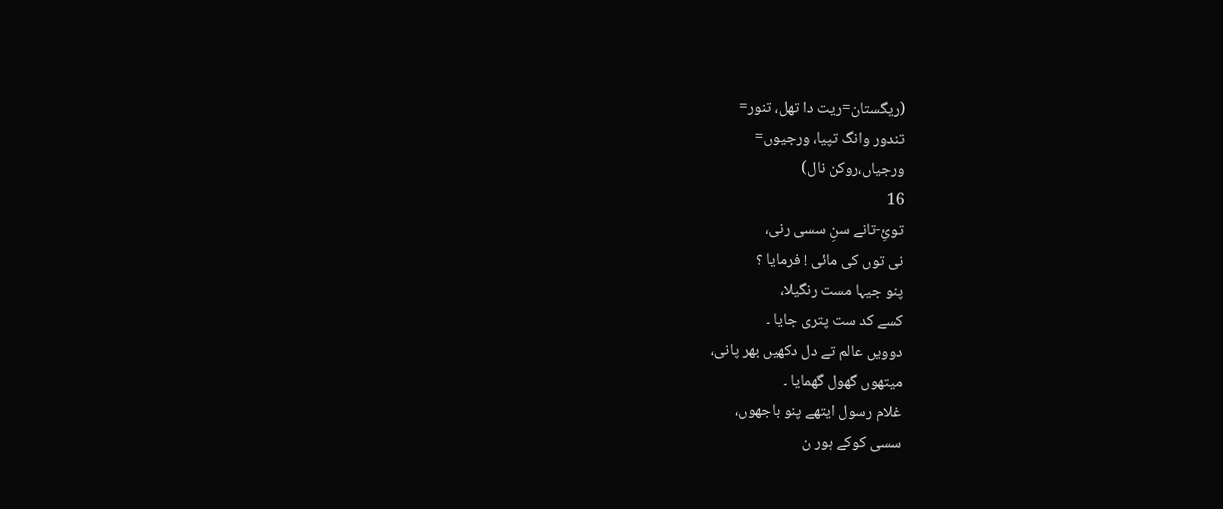(ریگستان=ریت دا تھل، تنور=
تندور وانگ تپیا، ورجیوں=
ورجیاں،روکن نال)
16
توئِ-تانے سنِ سسی رنی،
نی توں کی مائی ! فرمایا ؟
پنو جیہا مست رنگیلا،
کسے کد ست پتری جایا ۔
دوویں عالم تے دل دکھیں بھر پانی،
میتھوں گھول گھمایا ۔
غلام رسول ایتھے پنو باجھوں،
سسی کوکے ہور ن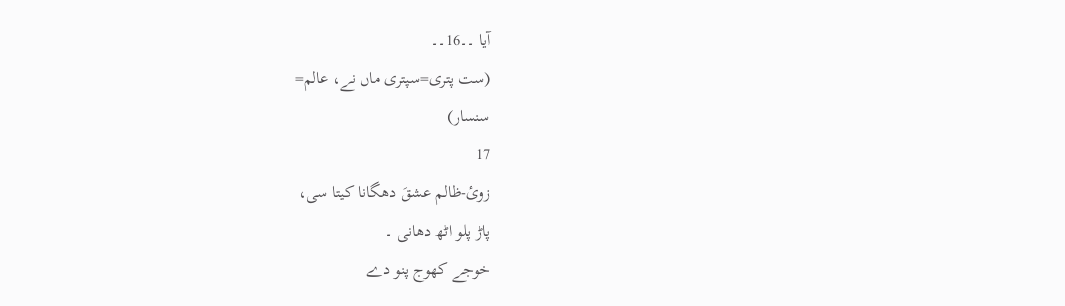آیا ۔۔16۔۔
(ست پتری=سپتری ماں نے، عالم=
سنسار)
17
زوئ-ظالم عشقَ دھگانا کیتا سی،
پاڑ پلو اٹھ دھانی ۔
خوجے کھوج پنو دے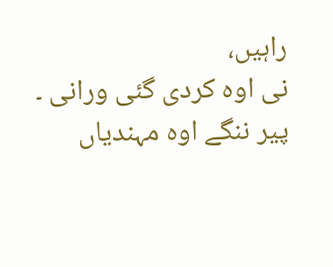راہیں،
نی اوہ کردی گئی ورانی ۔
پیر ننگے اوہ مہندیاں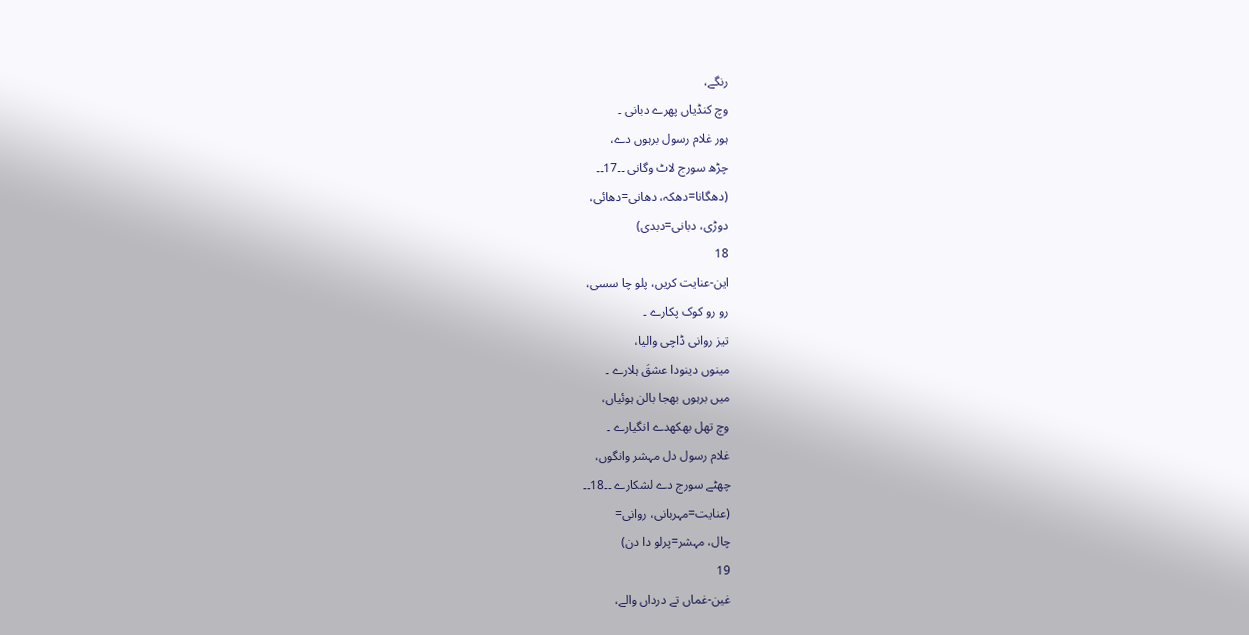رنگے،
وچ کنڈیاں پھرے دبانی ۔
ہور غلام رسول برہوں دے،
چڑھ سورج لاٹ وگانی ۔۔17۔۔
(دھگانا=دھکہ، دھانی=دھائی،
دوڑی، دبانی=دبدی)
18
این-عنایت کریں، پلو چا سسی،
رو رو کوک پکارے ۔
تیز روانی ڈاچی والیا،
مینوں دینودا عشقَ ہلارے ۔
میں برہوں بھجا بالن ہوئیاں،
وچ تھل بھکھدے انگیارے ۔
غلام رسول دل مہشر وانگوں،
چھٹے سورج دے لشکارے ۔۔18۔۔
(عنایت=مہربانی، روانی=
چال، مہشر=پرلو دا دن)
19
غین-غماں تے درداں والے،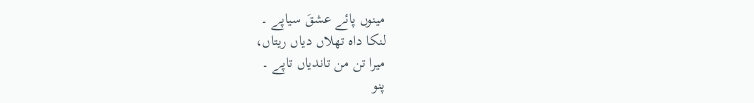مینوں پائے عشقَ سیاپے ۔
لنکا داہ تھلاں دیاں ریتاں،
میرا تن من تاندیاں تاپے ۔
پنو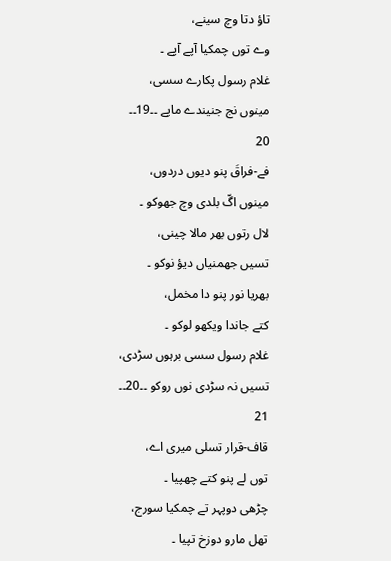تاؤ دتا وچ سینے،
وے توں چمکیا آپے آپے ۔
غلام رسول پکارے سسی،
مینوں نج جنیندے ماپے ۔۔19۔۔
20
فے-فراقَ پنو دیوں دردوں،
مینوں اگّ بلدی وچ جھوکو ۔
لال رتوں بھر مالا چینی،
تسیں جھمنیاں دیؤ نوکو ۔
بھریا نور پنو دا مخمل،
کتے جاندا ویکھو لوکو ۔
غلام رسول سسی برہوں سڑدی،
تسیں نہ سڑدی نوں روکو ۔۔20۔۔
21
قاف-قرار تسلی میری اے،
توں لے پنو کتے چھپیا ۔
چڑھی دوپہر تے چمکیا سورج،
تھل مارو دوزخ تپیا ۔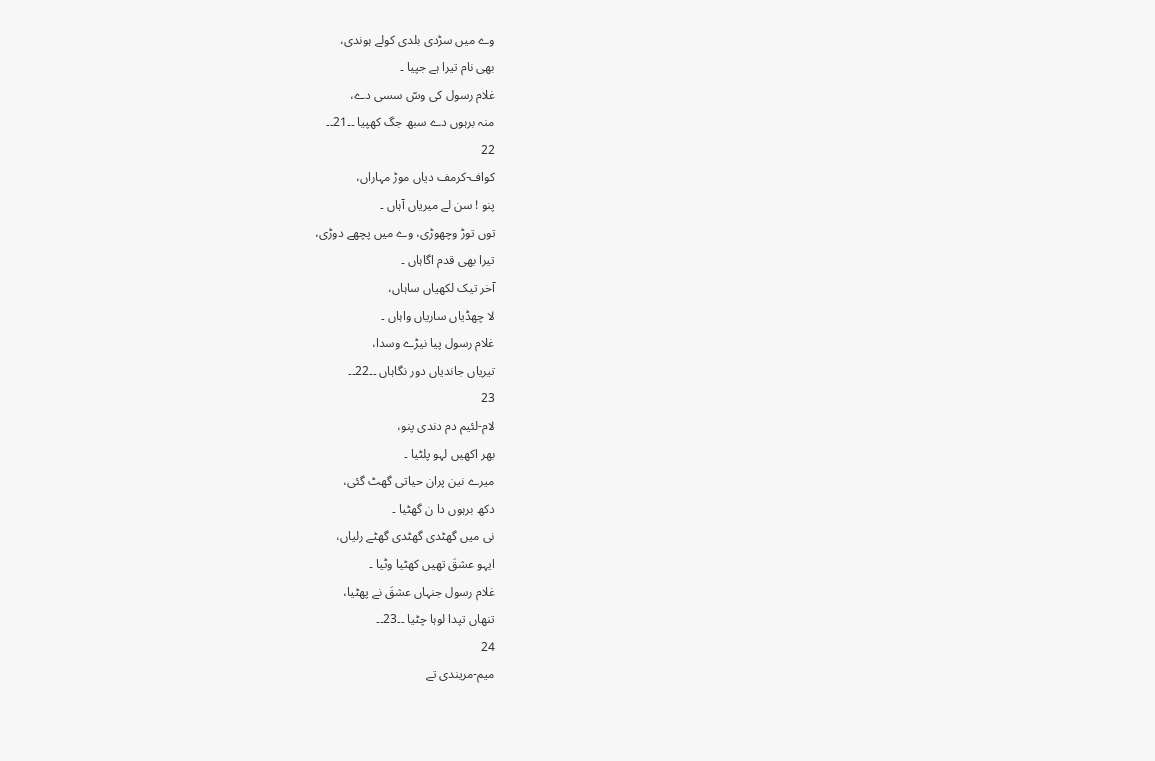وے میں سڑدی بلدی کولے ہوندی،
بھی نام تیرا ہے جپیا ۔
غلام رسول کی وسّ سسی دے،
منہ برہوں دے سبھ جگ کھپیا ۔۔21۔۔
22
کواف-کرمف دیاں موڑ مہاراں،
پنو ! سن لے میریاں آہاں ۔
توں توڑ وچھوڑی، وے میں پچھے دوڑی،
تیرا بھی قدم اگاہاں ۔
آخر تیک لکھیاں ساہاں،
لا چھڈیاں ساریاں واہاں ۔
غلام رسول پیا نیڑے وسدا،
تیریاں جاندیاں دور نگاہاں ۔۔22۔۔
23
لام-لئیم دم دندی پنو،
بھر اکھیں لہو پلٹیا ۔
میرے نین پران حیاتی گھٹ گئی،
دکھ برہوں دا ن گھٹیا ۔
نی میں گھٹدی گھٹدی گھٹے رلیاں،
ایہو عشقَ تھیں کھٹیا وٹیا ۔
غلام رسول جنہاں عشقَ نے پھٹیا،
تنھاں تپدا لوہا چٹیا ۔۔23۔۔
24
میم-مریندی تے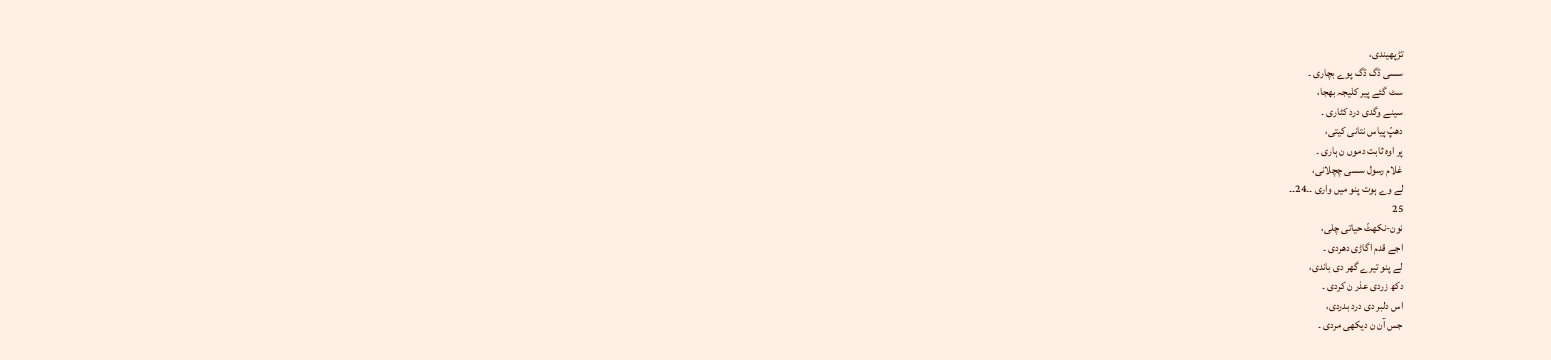تڑپھیندی،
سسی ڈگ ڈگ پوے بچاری ۔
سٹ گئے پیر کلیجہ بھجا،
سینے وگدی درد کٹاری ۔
دھپّ پیاس نتانی کیتی،
پر اوہ ثابت دموں ن ہاری ۔
غلام رسول سسی چچلانی،
لے وے ہوت پنو میں واری ۔۔24۔۔
25
نون-نکھٹّ حیاتی چلی،
اجے قدم اگاڑی دھردی ۔
لے پنو تیرے گھر دی باندی،
دکھ زردی عذر ن کردی ۔
اس دلبر دی درد بدردی،
جس آن ن دیکھی مردی ۔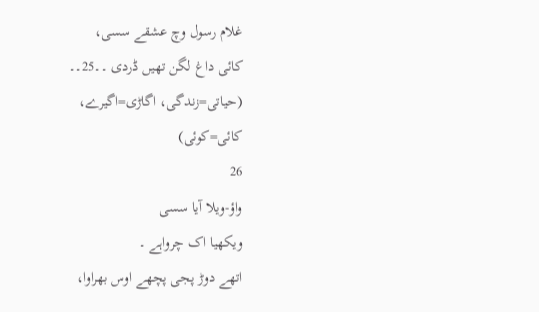غلام رسول وچ عشقے سسی،
کائی داغ لگن تھیں ڈردی ۔۔25۔۔
(حیاتی=زندگی، اگاڑی=اگیرے،
کائی=کوئی)
26
واؤ-ویلا آیا سسی
ویکھیا اک چرواہے ۔
اتھے دوڑ پجی پچھے اوس بھراوا،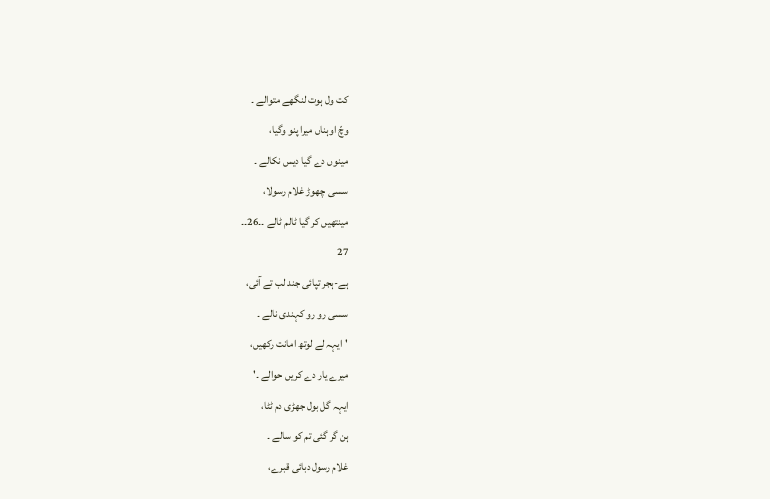کت ول ہوت لنگھے متوالے ۔
وچّ اوہناں میرا پنو وگیا،
مینوں دے گیا دیس نکالے ۔
سسی چھوڑ غلام رسولا،
مینتھیں کر گیا ٹالم ٹالے ۔۔26۔۔
27
ہے-ہجر تپائی جند لب تے آئی،
سسی رو رو کہندی نالے ۔
'ایہہ لے لوتھ امانت رکھیں،
میرے یار دے کریں حوالے ۔'
ایہہ گل بول جھڑی دم ٹٹا،
ہن گر گئی تم کو سالے ۔
غلام رسول دبائی قبرے،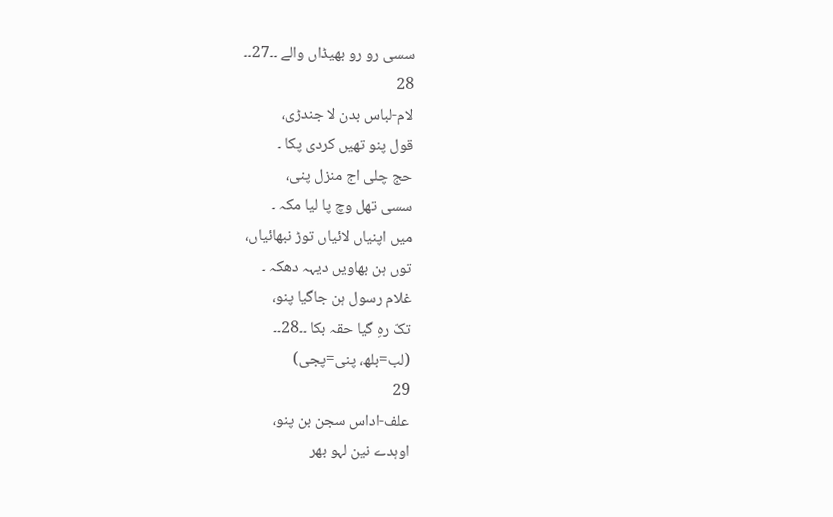سسی رو رو بھیڈاں والے ۔۔27۔۔
28
لام-لباس بدن لا جندڑی،
قول پنو تھیں کردی پکا ۔
حج چلی اج منزل پنی،
سسی تھل وچ پا لیا مکہ ۔
میں اپنیاں لائیاں توڑ نبھائیاں،
توں ہن بھاویں دیہہ دھکہ ۔
غلام رسول ہن جاگیا پنو،
تکّ رہِ گیا حقہ بکا ۔۔28۔۔
(لب=بلھ، پنی=پجی)
29
علف-اداس سجن بن پنو،
اوہدے نین لہو بھر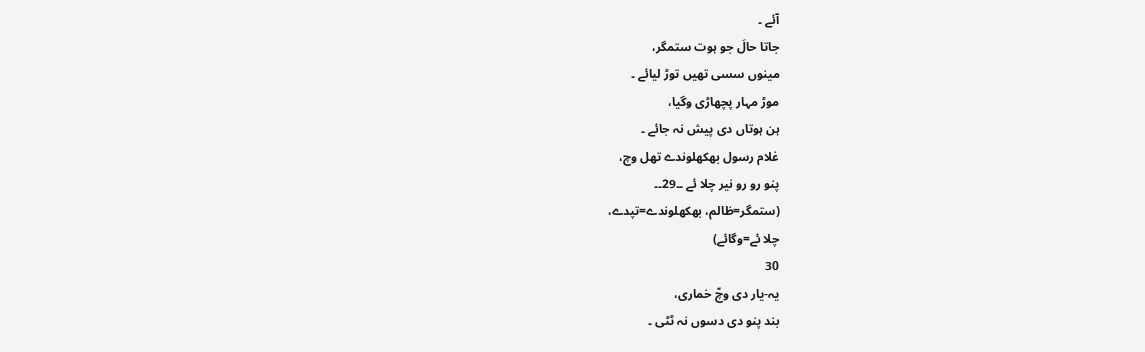آئے ۔
جاتا حالَ جو ہوت ستمگر،
مینوں سسی تھیں توڑ لیائے ۔
موڑ مہار پچھاڑی وگیا،
ہن ہوتاں دی پیش نہ جائے ۔
غلام رسول بھکھلوندے تھل وچ،
پنو رو رو نیر چلا ئے ۔۔29۔۔
(ستمگر=ظالم، بھکھلوندے=تپدے،
چلا ئے=وگائے)
30
یہ-یار دی وچّ خماری،
بند پنو دی دسوں نہ ٹٹی ۔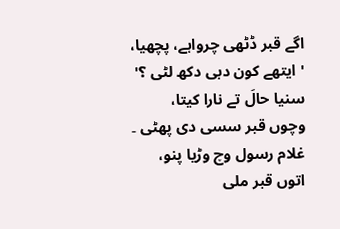اگے قبر ڈٹھی چرواہے، پچھیا،
'ایتھے کون دبی دکھ لٹی ؟'
سنیا حالَ تے نارا کیتا،
وچوں قبر سسی دی پھٹی ۔
غلام رسول وچ وڑیا پنو،
اتوں قبر ملی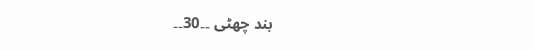بند چھٹی ۔۔30۔۔